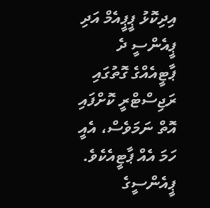އިދިކޮޅު ޕީޕީއެމް އަދި ޕީއެންސީ ދެ ޕާޓީއެއްގެ ގޮތުގައި ރަޖިސްޓްރީ ކޮށްފައި އޮތް ނަމަވެސް، އެއީ ހަމަ އެއް ޕާޓީއެކެވެ. ޕީއެންސީގެ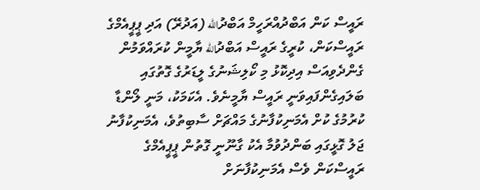ރައީސް ކަން އަބްދުއްރަހީމް އަބްދުالله (އަދުރޭ) އަދި ޕީޕީއެމްގެ ރައީސްކަން، ކުރީގެ ރައީސް އަބްދުالله ޔާމީން ކުރައްވަމުން ގެންދެވިއަސް އިދިކޮޅު މި ކޯލިޝަނުގެ ލީޑަރުގެ ގޮތުގައި ބަލައިގެންފައިވަނީ ރައީސް ޔާމީނެވެ. އެކަމަކު، މަނީ ލޯންޑާ ކުރުމުގެ ކުށް އެމަނިކުފާނުގެ މައްޗަށް ސާބިތުވެ، އެމަނިކުފާނު ޖަލު ގޮޅީގައި ބަންދުވުމާ އެކު ގާނޫނީ ގޮތުން ޕީޕީއެމްގެ ރައީސްކަން ވެސް އެމަނިކުފާނަށް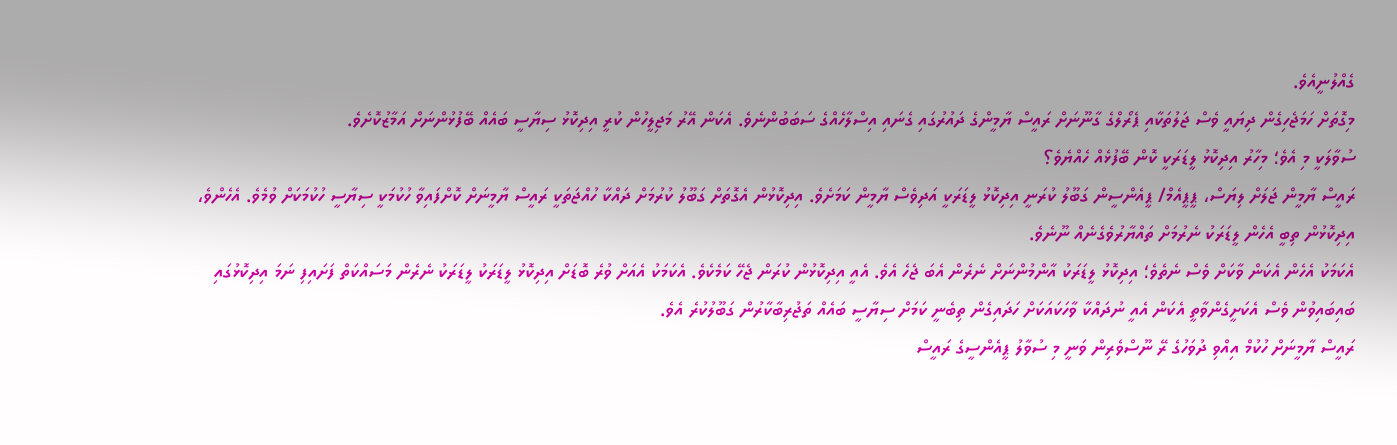ގެއްލުނީއެވެ.
މިގޮތަށް ހަމަޖެހިގެން ދިޔައީ ވެސް ޖަލުތަކާއި ޕެރޯލްގެ ގާނޫނަށް ރައީސް ޔާމީންގެ ދައުރުގައި ގެނައި އިސްލާހެއްގެ ސަބަބުންނެވެ. އެކަން އޭރު މަޖިލީހުން ކުރީ އިދިކޮޅު ސިޔާސީ ބައެއް ބޭފުޅުންނަށް އަމާޒުކޮށެވެ.
ސުވާލަކީ މި އެވެ؛ މިހާރު އިދިކޮޅު ލީޑަރަކީ ކޮން ބޭފުޅެއް ހެއްޔެވެ؟
ރައީސް ޔާމީން ޖަލަށް ލިޔަސް، ޕީޕީއެމް/ ޕީއެންސީން ގަބޫލު ކުރަނީ އިދިކޮޅު ލީޑަރަކީ އަދިވެސް ޔާމީން ކަމަށެވެ. އިދިކޮޅުން އެގޮތަށް ގަބޫލު ކުރުމަށް ދައްކާ ހުއްޖަތަކީ ރައީސް ޔާމީނަށް ކޮށްފައިވާ ހުކުމަކީ ސިޔާސީ ހުކުމަކަށް ވުމެވެ. އެހެންވެ، އިދިކޮޅުން ތިބީ އެހެން ލީޑަރަކު ނެރުމަށް ތައްޔާރުވެގެނެއް ނޫނެވެ.
އެކަމަކު އެހެން އެކަން ވާކަށް ވެސް ނެތެވެ؛ އިދިކޮޅު ލީޑަރަކު އާންމުންނަށް ނެރެން އެބަ ޖެހެ އެވެ. އެއީ އިދިކޮޅުން ކުރަން ޖެހޭ ކަމެކެވެ. އެކަމަކު އެއަށް ވުރެ ބޮޑަށް އިދިކޮޅު ލީޑަރަކު ލީޑަރަކު ނެރެން މަސައްކަތް ފަށައިފި ނަމަ އިދިކޮޅުގައި ބައިބައިވުން ވެސް އެކަށީގެންވާތީ އެކަން އެއީ ނުދައްކާ ވާހަކައަކަށް ހަދައިގެން ތިބެނީ ކަމަށް ސިޔާސީ ބައެއް ތަޖުރިބާކާރުން ގަބޫލުކުރެ އެވެ.
ރައީސް ޔާމީނަށް ހުކުމް އިއްވި ދުވަހުގެ ރޭ ނޫސްވެރިން ވަނީ މި ސުވާލު ޕީއެންސީގެ ރައީސް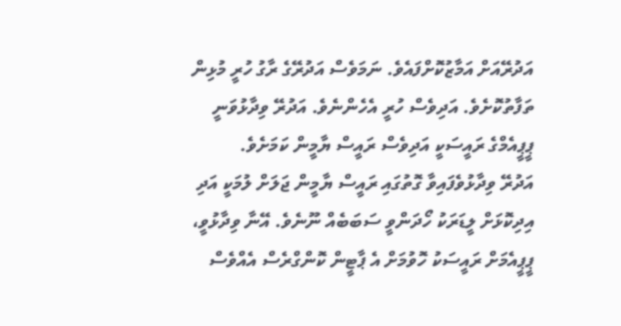އަދުރޭއަށް އަމާޒުކޮށްފައެވެ. ނަމަވެސް އަދުރޭގެ ރާގު ހުރީ މުޅިން ތަފާތުކޮށެވެ. އަދިވެސް ހުރީ އެހެންނެވެ. އަދުރޭ ވިދާޅުވަނީ ޕީޕީއެމްގެ ރައީސަކީ އަދިވެސް ރައީސް ޔާމީން ކަމަށެވެ.
އަދުރޭ ވިދާޅުވެފައިވާ ގޮތުގައި ރައީސް ޔާމީން ޖަލަށް ލުމަކީ އަދި އިދިކޮޅަށް ލީޑަރަކު ހޯދަންވީ ސަބަބެއް ނޫނެވެ. އޭނާ ވިދާޅުވީ، ޕީޕީއެމަށް ރައީސަކު ހޮވުމަށް އެ ޕާޓީން ކޮންގްރެސް އެއްވެސް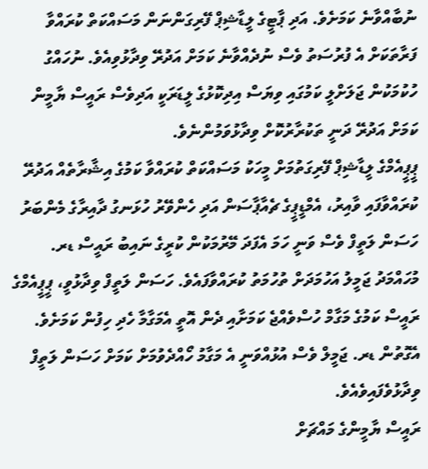ނުބާއްވާނެ ކަމަށެވެ. އަދި ޕާޓީގެ ލީޑާޝިޕް ފޭރިގަންނަން މަސައްކަތް ކުރައްވާ ފަރާތަކަށް އެ ފުރުސަތު ވެސް ނުދެއްވާނެ ކަމަށް އަދުރޭ ވިދާޅުވިއެވެ. ނުހައްގު ހުކުމަކުން ޖަލަށްލީ ކަމުގައި ވިޔަސް އިދިކޮޅުގެ ލީޑަރަކީ އަދިވެސް ރައީސް ޔާމީން ކަމަށް އަދުރޭ ދަނީ ތަކުރާރުކޮށް ވިދާޅުވަމުންނެވެ.
ޕީޕީއެމްގެ ލީޑާޝިޕް ފޭރިގަތުމަށް މީހަކު މަސައްކަތް ކުރައްވާ ކަމުގެ އިޝާރާތެއް އަދުރޭ ކުރައްވާފައި ވާއިރު، އެމްޑީޕީގެ ޗެއާޕާސަން އަދި ހެންވޭރު ހުޅަނގު ދާއިރާގެ މެންބަރު ހަސަން ލަތީފް ވެސް ވަނީ ހަމަ އެފަދަ މޭރުމަކުން ކުރީގެ ނައިބު ރައީސް ޑރ. މުހައްމަދު ޖަމީލު އަހުމަދަށް ތުހުމަތު ކުރައްވާފައެވެ. ހަސަން ލަތީފް ވިދާޅުވީ، ޕީޕީއެމްގެ ރައީސް ކަމުގެ މަގާމް ހުސްވެއްޖެ ކަމަށާއި ދެން އޮތީ އެމަގާމާ ހެދި ހިފުން ކަމަށެވެ. އެގޮތުން ޑރ. ޖަމީލް ވެސް އުޅުއްވަނީ އެ މަގާމު ހޯއްދެވުމަށް ކަމަށް ހަސަން ލަތީފް ވިދާޅުވެފައިވެއެވެ.
ރައީސް ޔާމީންގެ މައްޗަށް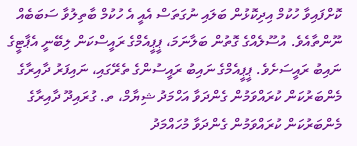ކޮށްފައިވާ ހުކުމް އިދިކޮޅުން ބަލައި ނުގަތަސް އެއީ އެ ހުކުމް ބާތިލުވާ ސަބަބެއް ނޫންތާއެވެ. އުސޫލެއްގެ ގޮތުން ބަލާނަމަ، ޕީޕީއެމްގެ ރައީސްކަން ލިބޭނީ އެޕާޓީގެ ނައިބު ރައީސަށެވެ. ޕީޕީއެމްގެ ނައިބު ރައީސުންގެ ތެރޭގައި، ނައިފަރު ދާއިރާގެ މެންބަރުކަން ކުރައްވަމުން ގެންދަވާ އަހްމަދު ޝިޔާމް، ތ. ގުރައިދޫ ދާއިރާގެ މެންބަރުކަން ކުރައްވަމުން ގެންދަވާ މުހައްމަދު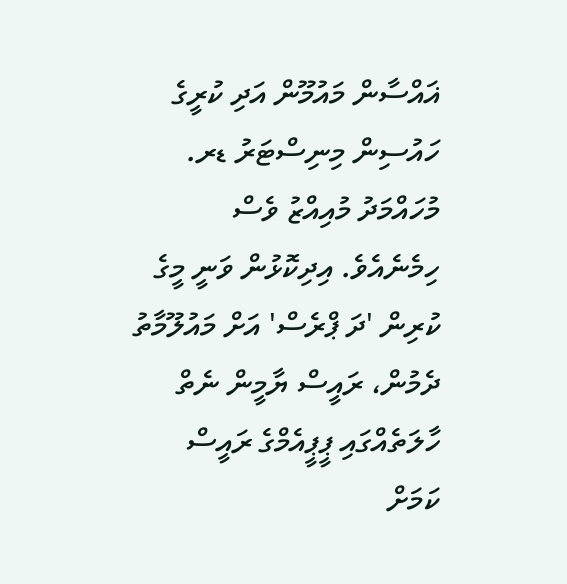ޣައްސާން މައުމޫން އަދި ކުރީގެ ހައުސިން މިނިސްޓަރު ޑރ. މުހައްމަދު މުއިއްޒު ވެސް ހިމެނެއެވެ. އިދިކޮޅުން ވަނީ މީގެ ކުރިން 'ދަ ޕްރެސް' އަށް މައުލޫމާތު ދެމުން، ރައީސް ޔާމީން ނެތް ހާލަތެއްގައި ޕީޕީއެމްގެ ރައީސް ކަމަށް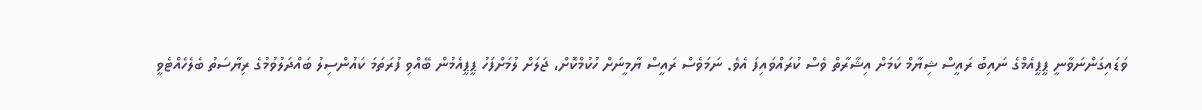ވަޑައިގަންނަވާނީ ޕީޕީއެމްގެ ނައިބު ރައީސް ޝިޔާމް ކަމަށް އިޝާރާތް ވެސް ކުރައްވައިފަ އެވެ. ނަމަވެސް ރައީސް ޔާމީނަށް ހުކުމްކޮށް، ޖަލަށް ލުމަށްފަހު ޕީޕީއެމުން ބޭއްވި ފުރަތަމަ ކައުންސިލު ބައްދަލުވުމުގެ ރިޔާސަތު ބެލެހެއްޓެވީ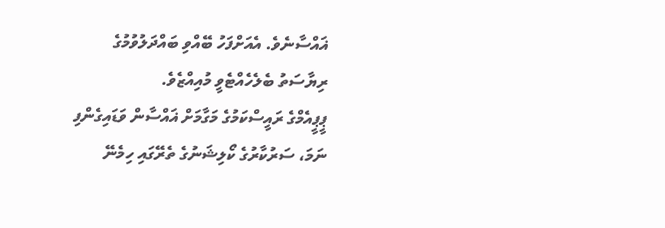ޣައްސާނެވެ. އެއަށްފަހު ބޭއްވި ބައްދަލުވުމުގެ ރިޔާސަތު ބެލެހެއްޓެވީ މުއިއްޒެވެ.
ޕީޕީއެމްގެ ރައީސްކަމުގެ މަގާމަށް ޣައްސާން ވަޑައިގެންފި ނަމަ، ސަރުކާރުގެ ކޯލިޝަނުގެ ތެރޭގައި ހިމެނޭ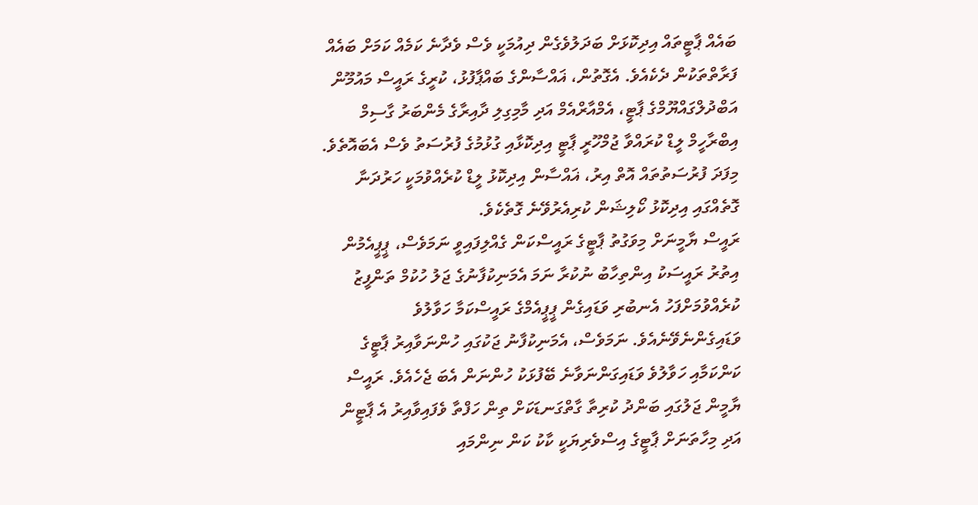ބައެއް ޕާޓީތައް އިދިކޮޅަށް ބަދަލުވެގެން ދިއުމަކީ ވެސް ވެދާނެ ކަމެއް ކަމަށް ބައެއް ފަރާތްތަކުން ދެކެއެވެ. އެގޮތުން، ޣައްސާންގެ ބައްޕާފުޅު، ކުރީގެ ރައީސް މައުމޫން އަބްދުލްގައްޔޫމްގެ ޕާޓީ، އެމްއާރްއެމް އަދި މާމިގިލި ދާއިރާގެ މެންބަރު ގާސިމް އިބްރާހީމް ލީޑް ކުރައްވާ ޖުމްހޫރީ ޕާޓީ އިދިކޮޅާއި ގުޅުމުގެ ފުރުސަތު ވެސް އެބައޮތެވެ. މިފަދަ ފުރުސަތުތައް އޮތް އިރު، ޣައްސާން އިދިކޮޅު ލީޑް ކުރެއްވުމަކީ ހަރުދަނާ ގޮތެއްގައި އިދިކޮޅު ކޯލިޝަން ކުރިއެރުވޭނެ ގޮތެކެވެ.
ރައީސް ޔާމީނަށް މިވަގުތު ޕާޓީގެ ރައީސްކަން ގެއްލިފައިވީ ނަމަވެސް، ޕީޕީއެމުން އިތުރު ރައީސަކު އިންތިހާބު ނުކުރާ ނަމަ އެމަނިކުފާނުގެ ޖަލު ހުކުމް ތަންފީޒު ކުރެއްވުމަށްފަހު އެނބުރި ވަޑައިގެން ޕީޕީއެމްގެ ރައީސްކަމާ ހަވާލުވެ ވަޑައިގެންނެވޭނެއެވެ. ނަމަވެސް، އެމަނިކުފާނު ޖަކުގައި ހުންނަވާއިރު ޕާޓީގެ ކަންކަމާއި ހަވާލުވެ ވަޑައިގަންނަވާނެ ބޭފުޅަކު ހުންނަން އެބަ ޖެހެއެވެ. ރައީސް ޔާމީން ޖަލުގައި ބަންދު ކުރިތާ ގާތްގަނޑަކަށް ތިން ހަފްތާ ވެފައިވާއިރު އެ ޕާޓީން އަދި މިހާތަނަށް ޕާޓީގެ އިސްވެރިޔަކީ ކާކު ކަން ނިންމައި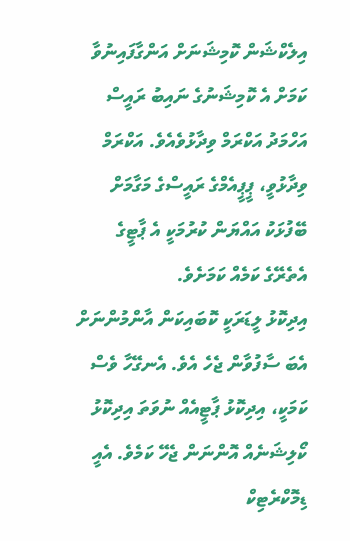އިލެކްޝަން ކޮމިޝަނަށް އަންގާފައިނުވާ ކަމަށް އެ ކޮމިޝަނުގެ ނައިބު ރައީސް އަހްމަދު އަކްރަމް ވިދާޅުވެއެވެ. އަކްރަމް ވިދާޅުވީ، ޕީޕީއެމްގެ ރައީސްގެ މަގާމަށް ބޭފުޅަކު އައްޔަން ކުރުމަކީ އެ ޕާޓީގެ އެތެރޭގެ ކަމެއް ކަމަށެވެ.
އިދިކޮޅު ލީޑަރަކީ ކޮބައިކަން އާންމުންނަށް އެބަ ސާފުވާން ޖެހެ އެވެ. އެނގޭހާ ވެސް ކަމަކީ، އިދިކޮޅު ޕާޓީއެއް ނުވަތަ އިދިކޮޅު ކޯލިޝަނެއް އޮންނަން ޖެހޭ ކަމެވެ. އެއީ ޑިމޮކްރެޓިކް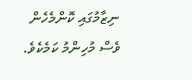ނިޒާމުގައި ކޮންމެހެން ވެސް މުހިންމު ކަމެކެވެ.